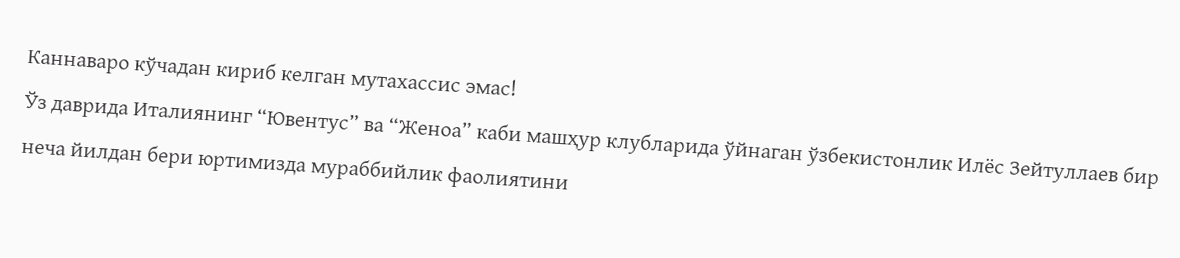Каннаваро кўчадан кириб келган мутахассис эмас!
Ўз даврида Италиянинг “Ювентус” ва “Женоа” каби машҳур клубларида ўйнаган ўзбекистонлик Илёс Зейтуллаев бир неча йилдан бери юртимизда мураббийлик фаолиятини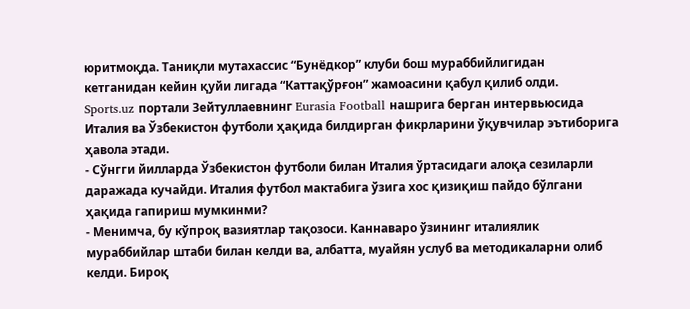юритмоқда. Таниқли мутахассис “Бунёдкор” клуби бош мураббийлигидан кетганидан кейин қуйи лигада “Каттақўрғон” жамоасини қабул қилиб олди.
Sports.uz портали Зейтуллаевнинг Eurasia Football нашрига берган интервьюсида Италия ва Ўзбекистон футболи ҳақида билдирган фикрларини ўқувчилар эътиборига ҳавола этади.
- Сўнгги йилларда Ўзбекистон футболи билан Италия ўртасидаги алоқа сезиларли даражада кучайди. Италия футбол мактабига ўзига хос қизиқиш пайдо бўлгани ҳақида гапириш мумкинми?
- Менимча, бу кўпроқ вазиятлар тақозоси. Каннаваро ўзининг италиялик мураббийлар штаби билан келди ва, албатта, муайян услуб ва методикаларни олиб келди. Бироқ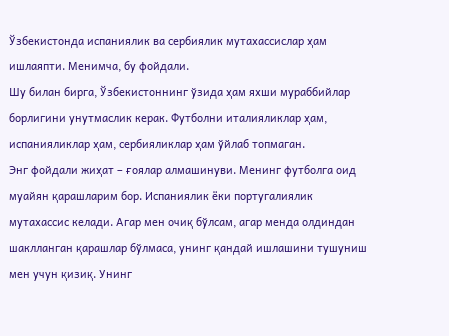Ўзбекистонда испаниялик ва сербиялик мутахассислар ҳам ишлаяпти. Менимча, бу фойдали.
Шу билан бирга, Ўзбекистоннинг ўзида ҳам яхши мураббийлар борлигини унутмаслик керак. Футболни италияликлар ҳам, испанияликлар ҳам, сербияликлар ҳам ўйлаб топмаган.
Энг фойдали жиҳат – ғоялар алмашинуви. Менинг футболга оид муайян қарашларим бор. Испаниялик ёки португалиялик мутахассис келади. Агар мен очиқ бўлсам, агар менда олдиндан шаклланган қарашлар бўлмаса, унинг қандай ишлашини тушуниш мен учун қизиқ. Унинг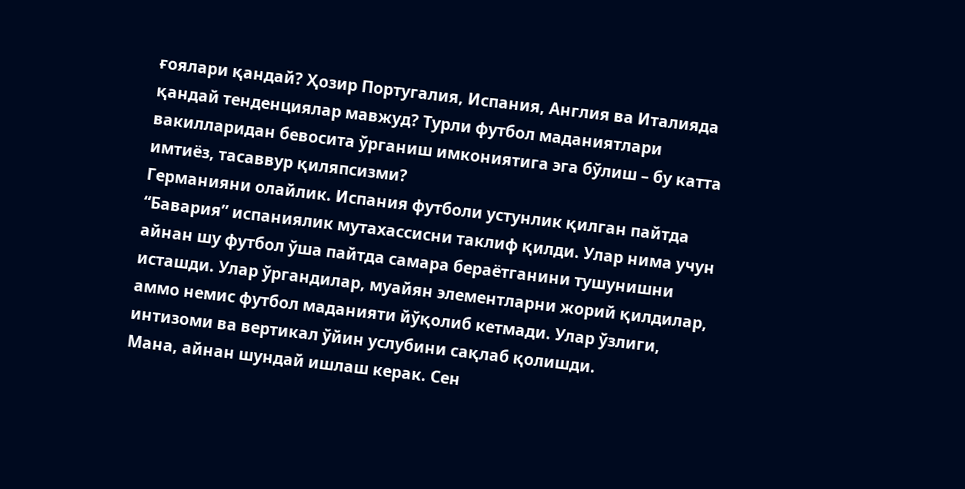ғоялари қандай? Ҳозир Португалия, Испания, Англия ва Италияда қандай тенденциялар мавжуд? Турли футбол маданиятлари вакилларидан бевосита ўрганиш имкониятига эга бўлиш – бу катта имтиёз, тасаввур қиляпсизми?
Германияни олайлик. Испания футболи устунлик қилган пайтда “Бавария” испаниялик мутахассисни таклиф қилди. Улар нима учун айнан шу футбол ўша пайтда самара бераётганини тушунишни исташди. Улар ўргандилар, муайян элементларни жорий қилдилар, аммо немис футбол маданияти йўқолиб кетмади. Улар ўзлиги, интизоми ва вертикал ўйин услубини сақлаб қолишди.
Мана, айнан шундай ишлаш керак. Сен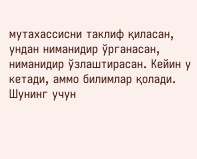мутахассисни таклиф қиласан, ундан ниманидир ўрганасан, ниманидир ўзлаштирасан. Кейин у кетади, аммо билимлар қолади.
Шунинг учун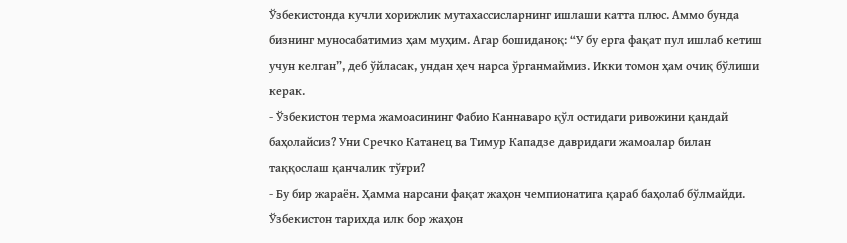Ўзбекистонда кучли хорижлик мутахассисларнинг ишлаши катта плюс. Аммо бунда бизнинг муносабатимиз ҳам муҳим. Агар бошиданоқ: “У бу ерга фақат пул ишлаб кетиш учун келган”, деб ўйласак, ундан ҳеч нарса ўрганмаймиз. Икки томон ҳам очиқ бўлиши керак.
- Ўзбекистон терма жамоасининг Фабио Каннаваро қўл остидаги ривожини қандай баҳолайсиз? Уни Сречко Катанец ва Тимур Кападзе давридаги жамоалар билан таққослаш қанчалик тўғри?
- Бу бир жараён. Ҳамма нарсани фақат жаҳон чемпионатига қараб баҳолаб бўлмайди.
Ўзбекистон тарихда илк бор жаҳон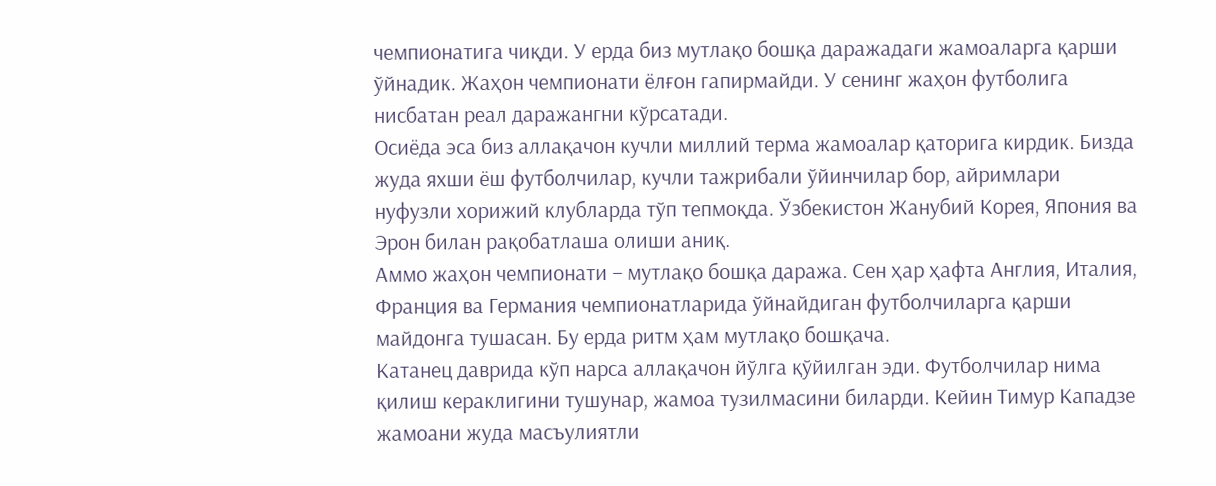чемпионатига чиқди. У ерда биз мутлақо бошқа даражадаги жамоаларга қарши ўйнадик. Жаҳон чемпионати ёлғон гапирмайди. У сенинг жаҳон футболига нисбатан реал даражангни кўрсатади.
Осиёда эса биз аллақачон кучли миллий терма жамоалар қаторига кирдик. Бизда жуда яхши ёш футболчилар, кучли тажрибали ўйинчилар бор, айримлари нуфузли хорижий клубларда тўп тепмоқда. Ўзбекистон Жанубий Корея, Япония ва Эрон билан рақобатлаша олиши аниқ.
Аммо жаҳон чемпионати – мутлақо бошқа даража. Сен ҳар ҳафта Англия, Италия, Франция ва Германия чемпионатларида ўйнайдиган футболчиларга қарши майдонга тушасан. Бу ерда ритм ҳам мутлақо бошқача.
Катанец даврида кўп нарса аллақачон йўлга қўйилган эди. Футболчилар нима қилиш кераклигини тушунар, жамоа тузилмасини биларди. Кейин Тимур Кападзе жамоани жуда масъулиятли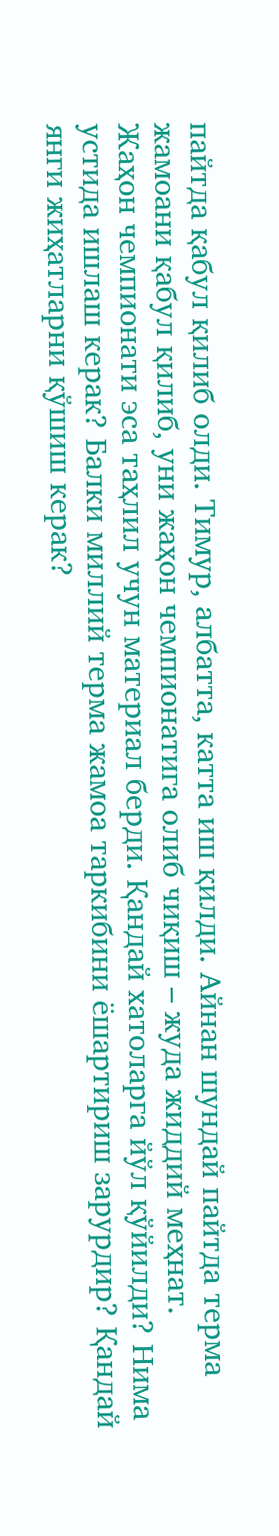пайтда қабул қилиб олди. Тимур, албатта, катта иш қилди. Айнан шундай пайтда терма жамоани қабул қилиб, уни жаҳон чемпионатига олиб чиқиш – жуда жиддий меҳнат.
Жаҳон чемпионати эса таҳлил учун материал берди. Қандай хатоларга йўл қўйилди? Нима устида ишлаш керак? Балки миллий терма жамоа таркибини ёшартириш зарурдир? Қандай янги жиҳатларни қўшиш керак?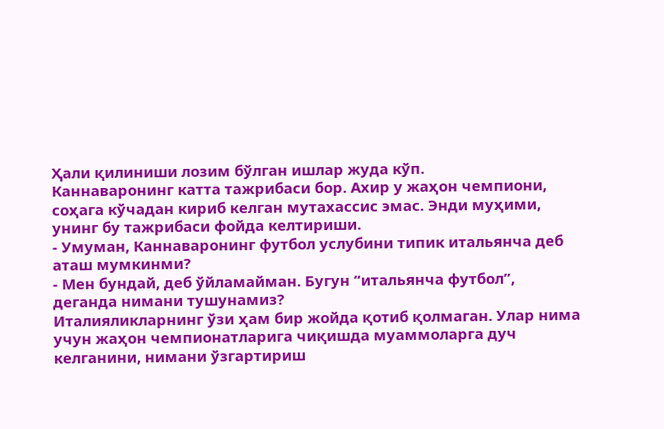Ҳали қилиниши лозим бўлган ишлар жуда кўп.
Каннаваронинг катта тажрибаси бор. Ахир у жаҳон чемпиони, соҳага кўчадан кириб келган мутахассис эмас. Энди муҳими, унинг бу тажрибаси фойда келтириши.
- Умуман, Каннаваронинг футбол услубини типик итальянча деб аташ мумкинми?
- Мен бундай, деб ўйламайман. Бугун “итальянча футбол”, деганда нимани тушунамиз?
Италияликларнинг ўзи ҳам бир жойда қотиб қолмаган. Улар нима учун жаҳон чемпионатларига чиқишда муаммоларга дуч келганини, нимани ўзгартириш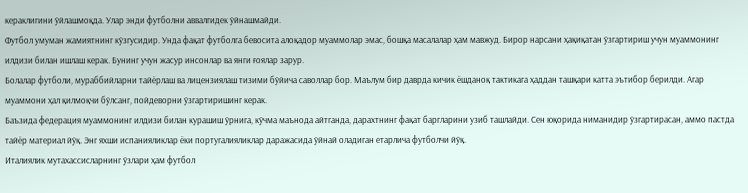кераклигини ўйлашмоқда. Улар энди футболни аввалгидек ўйнашмайди.
Футбол умуман жамиятнинг кўзгусидир. Унда фақат футболга бевосита алоқадор муаммолар эмас, бошқа масалалар ҳам мавжуд. Бирор нарсани ҳақиқатан ўзгартириш учун муаммонинг илдизи билан ишлаш керак. Бунинг учун жасур инсонлар ва янги ғоялар зарур.
Болалар футболи, мураббийларни тайёрлаш ва лицензиялаш тизими бўйича саволлар бор. Маълум бир даврда кичик ёшданоқ тактикага ҳаддан ташқари катта эътибор берилди. Агар муаммони ҳал қилмоқчи бўлсанг, пойдеворни ўзгартиришинг керак.
Баъзида федерация муаммонинг илдизи билан курашиш ўрнига, кўчма маънода айтганда, дарахтнинг фақат баргларини узиб ташлайди. Сен юқорида ниманидир ўзгартирасан, аммо пастда тайёр материал йўқ. Энг яхши испанияликлар ёки португалияликлар даражасида ўйнай оладиган етарлича футболчи йўқ.
Италиялик мутахассисларнинг ўзлари ҳам футбол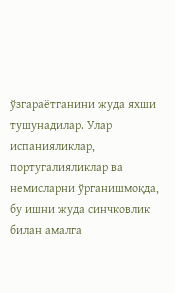ўзгараётганини жуда яхши тушунадилар. Улар испанияликлар, португалияликлар ва немисларни ўрганишмоқда, бу ишни жуда синчковлик билан амалга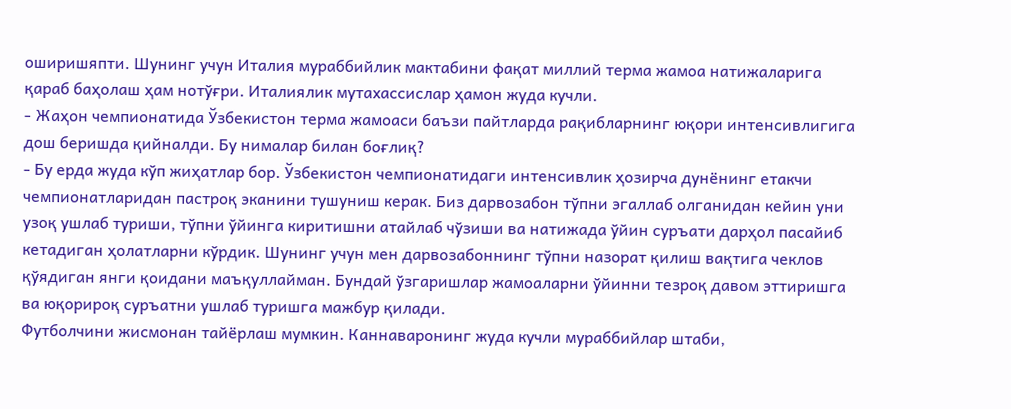оширишяпти. Шунинг учун Италия мураббийлик мактабини фақат миллий терма жамоа натижаларига қараб баҳолаш ҳам нотўғри. Италиялик мутахассислар ҳамон жуда кучли.
- Жаҳон чемпионатида Ўзбекистон терма жамоаси баъзи пайтларда рақибларнинг юқори интенсивлигига дош беришда қийналди. Бу нималар билан боғлиқ?
- Бу ерда жуда кўп жиҳатлар бор. Ўзбекистон чемпионатидаги интенсивлик ҳозирча дунёнинг етакчи чемпионатларидан пастроқ эканини тушуниш керак. Биз дарвозабон тўпни эгаллаб олганидан кейин уни узоқ ушлаб туриши, тўпни ўйинга киритишни атайлаб чўзиши ва натижада ўйин суръати дарҳол пасайиб кетадиган ҳолатларни кўрдик. Шунинг учун мен дарвозабоннинг тўпни назорат қилиш вақтига чеклов қўядиган янги қоидани маъқуллайман. Бундай ўзгаришлар жамоаларни ўйинни тезроқ давом эттиришга ва юқорироқ суръатни ушлаб туришга мажбур қилади.
Футболчини жисмонан тайёрлаш мумкин. Каннаваронинг жуда кучли мураббийлар штаби,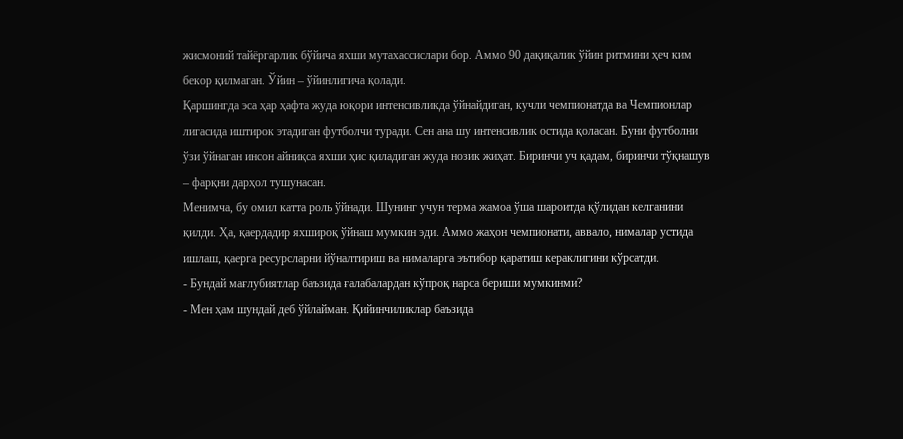жисмоний тайёргарлик бўйича яхши мутахассислари бор. Аммо 90 дақиқалик ўйин ритмини ҳеч ким бекор қилмаган. Ўйин – ўйинлигича қолади.
Қаршингда эса ҳар ҳафта жуда юқори интенсивликда ўйнайдиган, кучли чемпионатда ва Чемпионлар лигасида иштирок этадиган футболчи туради. Сен ана шу интенсивлик остида қоласан. Буни футболни ўзи ўйнаган инсон айниқса яхши ҳис қиладиган жуда нозик жиҳат. Биринчи уч қадам, биринчи тўқнашув – фарқни дарҳол тушунасан.
Менимча, бу омил катта роль ўйнади. Шунинг учун терма жамоа ўша шароитда қўлидан келганини қилди. Ҳа, қаердадир яхшироқ ўйнаш мумкин эди. Аммо жаҳон чемпионати, аввало, нималар устида ишлаш, қаерга ресурсларни йўналтириш ва нималарга эътибор қаратиш кераклигини кўрсатди.
- Бундай мағлубиятлар баъзида ғалабалардан кўпроқ нарса бериши мумкинми?
- Мен ҳам шундай деб ўйлайман. Қийинчиликлар баъзида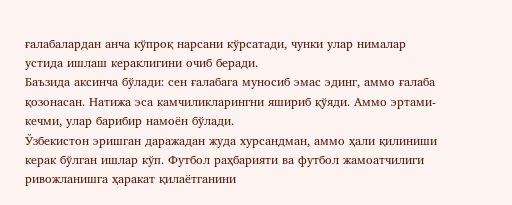ғалабалардан анча кўпроқ нарсани кўрсатади, чунки улар нималар устида ишлаш кераклигини очиб беради.
Баъзида аксинча бўлади: сен ғалабага муносиб эмас эдинг, аммо ғалаба қозонасан. Натижа эса камчиликларингни яшириб қўяди. Аммо эртами-кечми, улар барибир намоён бўлади.
Ўзбекистон эришган даражадан жуда хурсандман, аммо ҳали қилиниши керак бўлган ишлар кўп. Футбол раҳбарияти ва футбол жамоатчилиги ривожланишга ҳаракат қилаётганини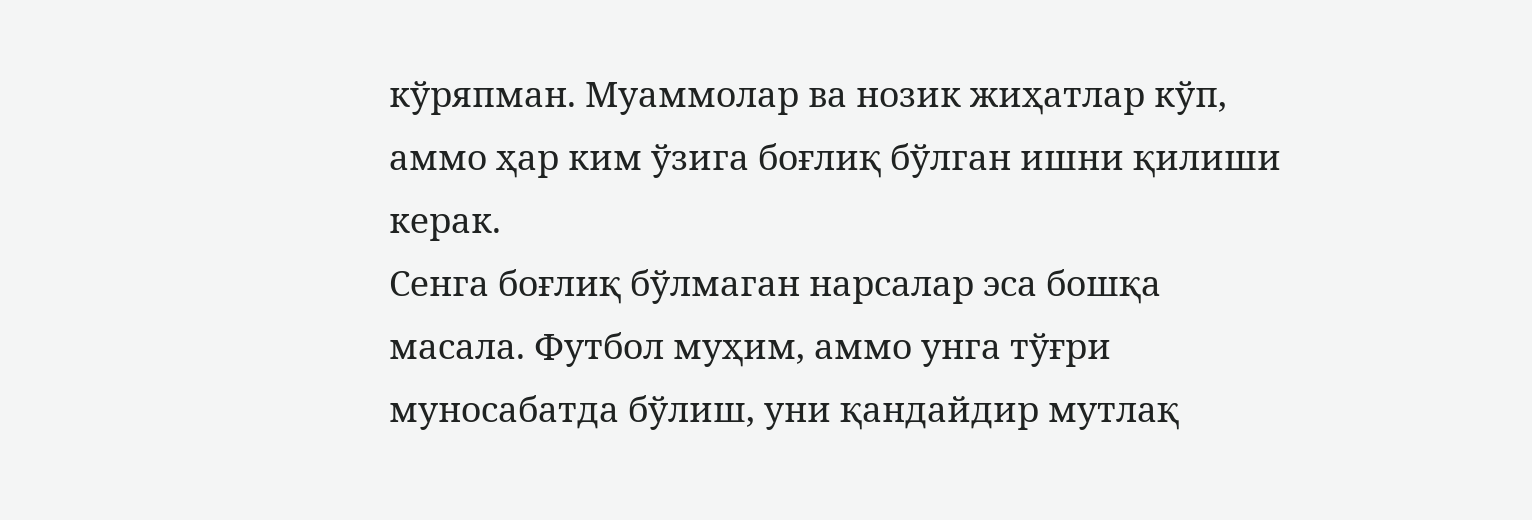кўряпман. Муаммолар ва нозик жиҳатлар кўп, аммо ҳар ким ўзига боғлиқ бўлган ишни қилиши керак.
Сенга боғлиқ бўлмаган нарсалар эса бошқа масала. Футбол муҳим, аммо унга тўғри муносабатда бўлиш, уни қандайдир мутлақ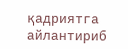қадриятга айлантириб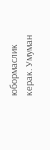юбормаслик керак. Умуман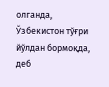олганда, Ўзбекистон тўғри йўлдан бормоқда, деб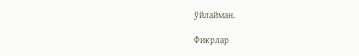ўйлайман.

Фикрлар